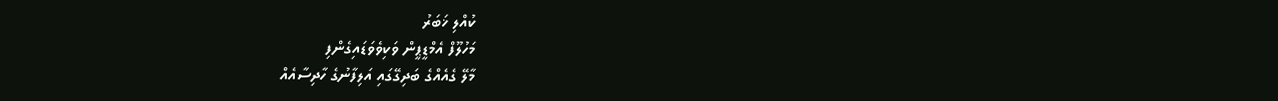ކުއްލި ޚަބަރު
މަހުލޫފް އެމްޑީޕީން ވަކިވެވަޑައިގެންފި
މާލޭ ގެއެއްގެ ބަދިގޭގައި އަލިފާނުގެ ހާދިސާއެއް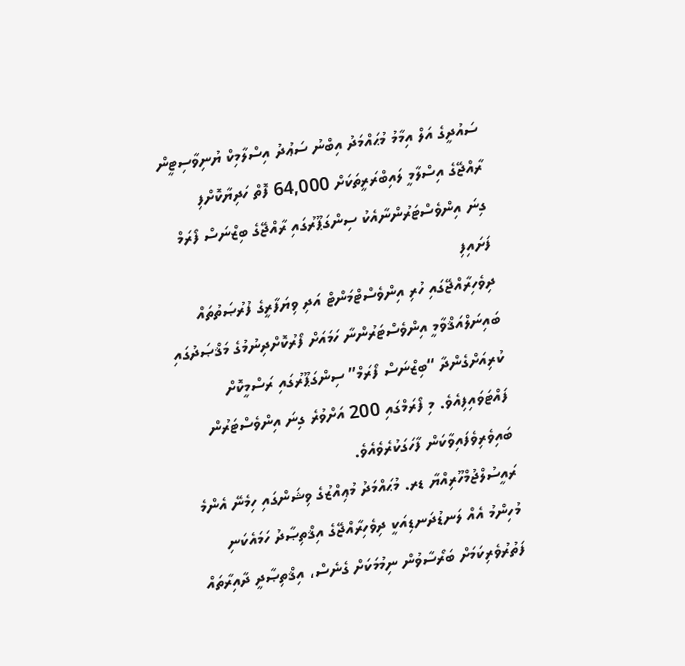ސައުދީގެ އަލް އިމާމު މުޙައްމަދު އިބްނު ސަޢުދު އިސްލާމިކް ޔުނިވާސިޓީން ރާއްޖޭގެ އިސްލާމީ ލައިބްރަރީތަކަށް 64,000 ފޮތް ހަދިޔާކޮށްފި
ގިނަ އިންވެސްޓަރުންނާއެކު ސިންގަޕޫރުގައި ރާއްޖޭގެ ބިޒްނަސް ފޯރަމް ފަށައިފި
ދިވެހިރާއްޖޭގައި ހުރި އިންވެސްޓްމަންޓް އަދި ވިޔަފާރީގެ ފުރުޞަތުތައް ބައިނަލްއަޤްވާމީ އިންވެސްޓަރުންނާ ހަމައަށް ފޯރުކޮށްދިނުމުގެ މަޤްޞަދުގައި ކުރިއަށްގެންދާ “ބިޒްނަސް ފޯރަމް” ސިންގަޕޫރުގައި ރަސްމީކޮށް ފައްޓަވައިފިއެވެ. މި ފޯރަމްގައި 200 އަށްވުރެ ގިނަ އިންވެސްޓަރުން ބައިވެރިވެފައިވާކަން ފާހަގަކުރެވެއެވެ.
ރައީސުލްޖުމްހޫރިއްޔާ ޑރ. މުޙައްމަދު މުޢިއްޒުގެ ވިޝަންގައި ހިމެނޭ އެންމެ މުހިންމު އެއް ލަނޑުދަނޑިއަކީ ދިވެހިރާއްޖޭގެ އިޤްތިޞާދު ހަމައެކަނި ފަތުރުވެރިކަމަށް ބަރޯސާވުން ނިމުމަކަށް ގެނެސް، އިޤްތިޞާދީ ދާއިރާތައް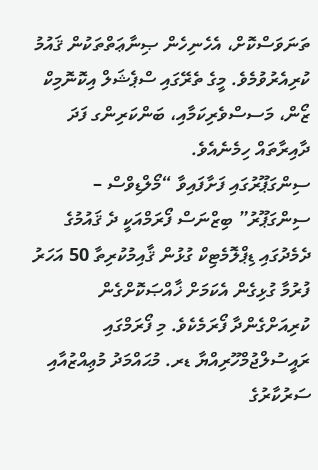ތަނަވަސްކޮށް، އެހެނިހެން ޞިނާޢަތްތަކުން ޤައުމު ކުރިއެރުވުމެވެ. މީގެ ތެރޭގައި ސްޕެޝަލް އިކޮނޮމިކް ޒޯން، މަސސްވެރިކަމާއި، ބަންކަރިންގ ފަދަ ދާއިރާތައް ހިމެނެއެވެ.
ސިންގަޕޫރުގައި ފަށާފައިވާ “މޯލްޑިވްސް – ސިންގަޕޫރު” ބިޒްނަސް ފޯރަމްއަކީ ދެ ޤައުމުގެ ދެމެދުގައި ޑިޕްލޮމެޓިކް ގުޅުން ޤާއިމުކުރިތާ 50 އަހަރު ފުރުމާ ގުޅިގެން އެކަމަށް ޚާއްޞަކޮށްގެން ކުރިއަށްގެންދާ ފޯރަމެކެވެ. މި ފޯރަމްގައި ރައީސުލްޖުމްހޫރިއްޔާ ޑރ. މުޙައްމަދު މުޢިއްޒުއާއި ސަރުކާރުގެ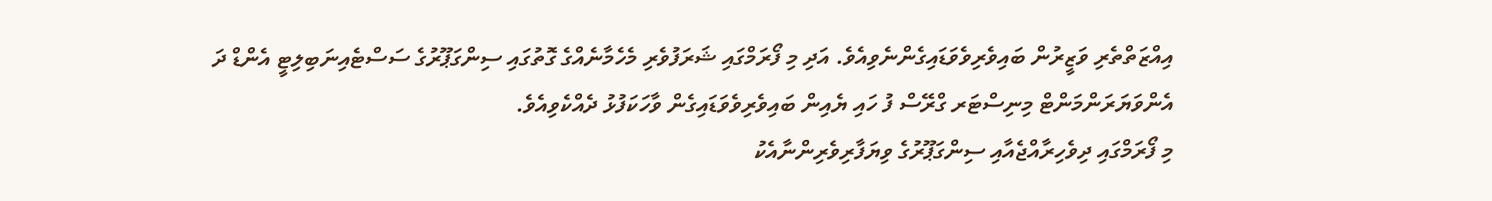އިއްޒަތްތެރި ވަޒީރުން ބައިވެރިވެވަޑައިގެންނެވިއެވެ. އަދި މި ފޯރަމްގައި ޝަރަފުވެރި މެހެމާނެއްގެ ގޮތުގައި ސިންގަޕޫރުގެ ސަސްޓެއިނަބިލިޓީ އެންޑް ދަ އެންވަޔަރަންމަންޓް މިނިސްޓަރ ގްރޭސް ފު ހައި ޔެއިން ބައިވެރިވެވަޑައިގެން ވާހަކަފުޅު ދެއްކެވިއެވެ.
މި ފޯރަމްގައި ދިވެހިރާއްޖެއާއި ސިންގަޕޫރުގެ ވިޔަފާރިވެރިންނާއެކު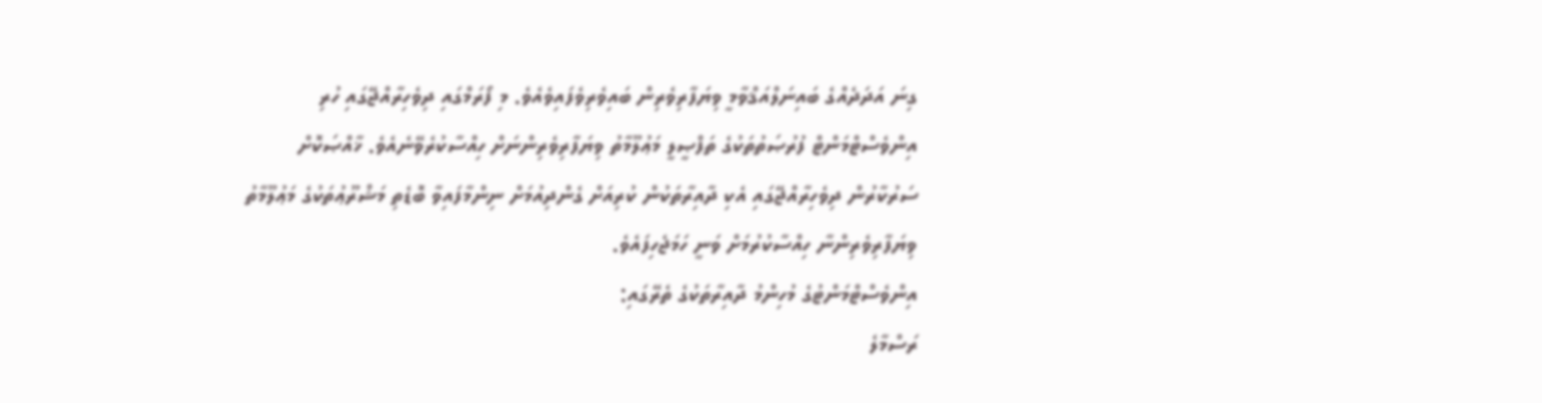ގިނަ އަދަދެއްގެ ބައިނަލްއަޤްވާމީ ވިޔަފާރިވެރިން ބައިވެރިވެފައިވެއެވެ. މި ފޯރަމްގައި ދިވެހިރާއްޖޭގައި ހުރި އިންވެސްޓްމަންޓް ފުރުޞަތުތަކުގެ ތަފްޞީލީ މަޢުލޫމާތު ވިޔަފާރިވެރިންނަށް ހިއްސާކުރެވޭނެއެވެ. ޚާއްޞަކޮށް ސަރުކާރުން ދިވެހިރާއްޖޭގައި އެކި ދާއިރާތަކުން ކުރިއަށް ގެންދިއުމަށް ނިންމާފައިވާ ބޮޑެތި މަޝްރޫޢުތަކުގެ މަޢުލޫމާތު ވިޔަފާރިވެރިންނާ ހިއްސާކުރުމަށް ވަނީ ހަމަޖެހިފައެވެ.
އިންވެސްޓްމަންޓުގެ މުހިންމު ދާއިރާތަކުގެ ތެރޭގައި:
ރަސްމާލެ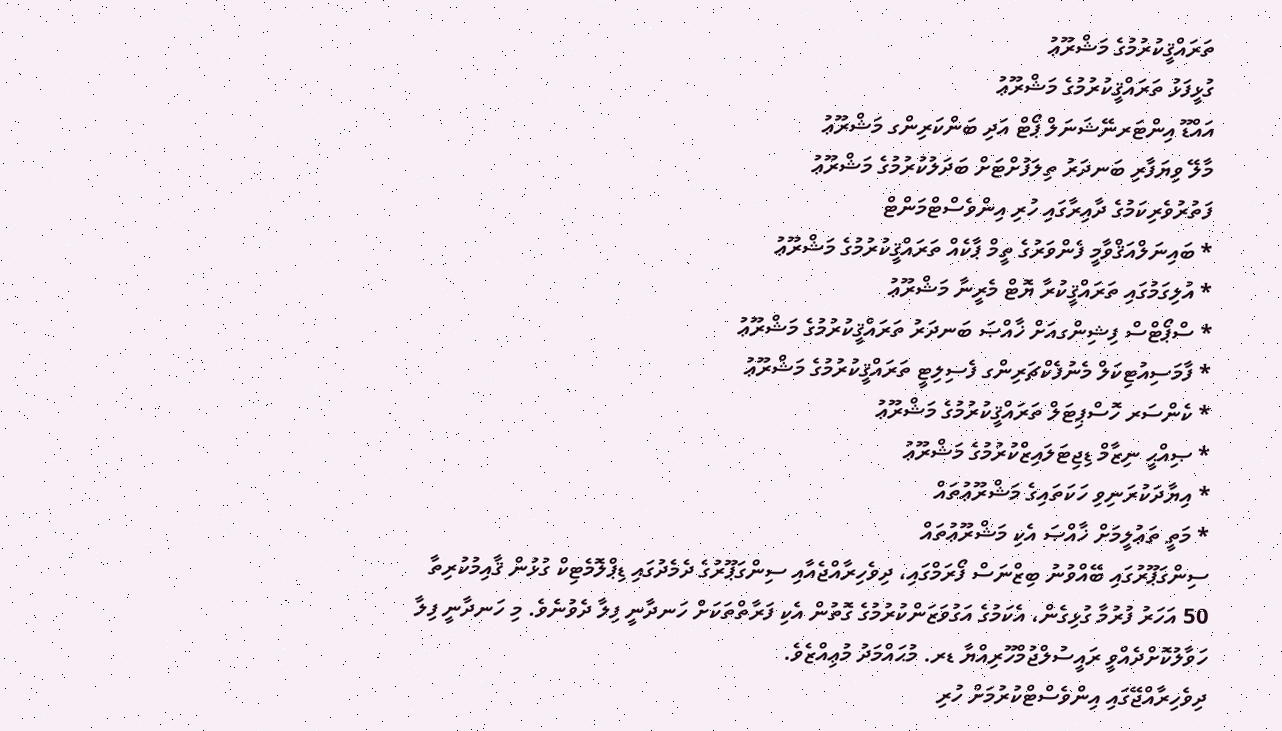ތަރައްޤީކުރުމުގެ މަޝްރޫޢު
ގުޅީފަޅު ތަރައްޤީކުރުމުގެ މަޝްރޫޢު
އައްޑޫ އިންޓަރނޭޝަނަލް ޕޯޓް އަދި ބަންކަރިންގ މަޝްރޫޢު
މާލޭ ވިޔަފާރި ބަނދަރު ތިލަފުށްޓަށް ބަދަލުކުރުމުގެ މަޝްރޫޢު
ފަތުރުވެރިކަމުގެ ދާއިރާގައި ހުރި އިންވެސްޓްމަންޓް
* ބައިނަލްއަޤްވާމީ ފެންވަރުގެ ތީމް ޕާކެއް ތަރައްޤީކުރުމުގެ މަޝްރޫޢު
* އުލިގަމުގައި ތަރައްޤީކުރާ ޔޮޓް މެރީނާ މަޝްރޫޢު
* ސްޕޯޓްސް ފިޝިންގއަށް ޚާއްޞަ ބަނދަރު ތަރައްޤީކުރުމުގެ މަޝްރޫޢު
* ފާމަސިއުޓިކަލް މެނުފެކްޗަރިންގ ފެސިލިޓީ ތަރައްޤީކުރުމުގެ މަޝްރޫޢު
* ކެންސަރ ހޮސްޕިޓަލް ތަރައްޤީކުރުމުގެ މަޝްރޫޢު
* ޞިއްޙީ ނިޒާމް ޑިޖިޓަލައިޒްކުރުމުގެ މަޝްރޫޢު
* އިޔާދަކުރަނިވި ހަކަތައިގެ މަޝްރޫޢުތައް
* މަތީ ތަޢުލީމަށް ޚާއްޞަ އެކި މަޝްރޫޢުތައް
ސިންގަޕޫރުގައި ބޭއްވުނު ބިޒްނަސް ފޯރަމްގައި، ދިވެހިރާއްޖެއާއި ސިންގަޕޫރުގެ ދެމެދުގައި ޑިޕްލޮމެޓިކް ގުޅުން ޤާއިމުކުރިތާ 50 އަހަރު ފުރުމާ ގުޅިގެން، އެކަމުގެ އަގުވަޒަންކުރުމުގެ ގޮތުން އެކި ފަރާތްތަކަށް ހަނދާނީ ފިލާ ދެވުނެވެ. މި ހަނދާނީ ފިލާ ހަވާލުކޮށްދެއްވީ ރައީސުލްޖުމްހޫރިއްޔާ ޑރ. މުޙައްމަދު މުޢިއްޒެވެ.
ދިވެހިރާއްޖޭގައި އިންވެސްޓްކުރުމަށް ހުރި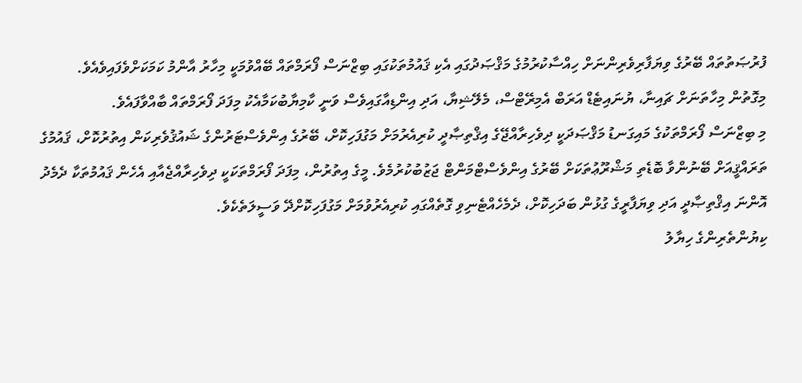ފުރުޞަތުތައް ބޭރުގެ ވިޔަފާރިވެރިންނަށް ހިއްސާކުރުމުގެ މަޤްޞަދުގައި އެކި ޤައުމުތަކުގައި ބިޒްނަސް ފޯރަމްތައް ބޭއްވުމަކީ މިހާރު އާންމު ކަމަކަށްވެފައިވެއެވެ. މިގޮތުން މިހާތަނަށް ޗައިނާ، ޔުނައިޓެޑް އަރަބް އެމިރޭޓްސް، މެލޭޝިޔާ، އަދި އިންޑިއާގައިވެސް ވަނީ ކާމިޔާބުކަމާއެކު މިފަދަ ފޯރަމްތައް ބާއްވާފައެވެ.
މި ބިޒްނަސް ފޯރަމްތަކުގެ މައިގަނޑު މަޤްޞަދަކީ ދިވެހިރާއްޖޭގެ އިޤްތިޞާދީ ކުރިއެރުމަށް މަގުފަހިކޮށް، ބޭރުގެ އިންވެސްޓަރުންގެ ޝައުޤުވެރިކަން އިތުރުކޮށް، ޤައުމުގެ ތަރައްޤީއަށް ބޭނުންވާ ބޮޑެތި މަޝްރޫޢުތަކަށް ބޭރުގެ އިންވެސްޓްމަންޓް ޖަޒުބުކުރުމެވެ. މީގެ އިތުރުން، މިފަދަ ފޯރަމްތަކަކީ ދިވެހިރާއްޖެއާއި އެހެން ޤައުމުތަކާ ދެމެދު އޮންނަ އިޤްތިޞާދީ އަދި ވިޔަފާރީގެ ގުޅުން ބަދަހިކޮށް، ދެމެހެއްޓެނިވި ގޮތެއްގައި ކުރިއެރުވުމަށް މަގުފަހިކޮށްދޭ ވަސީލަތެކެވެ.
ކިޔުންތެރިންގެ ހިޔާލު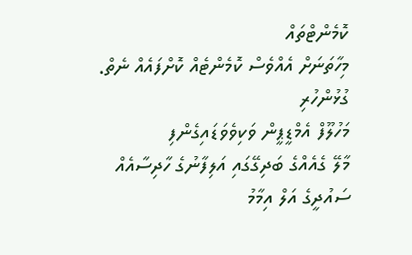ކޮމެންޓްތައް
މިހާތަނަށް އެއްވެސް ކޮމެންޓެއް ކޮށްފައެއް ނެތް.
ގުޅުންހުރި
މަހުލޫފް އެމްޑީޕީން ވަކިވެވަޑައިގެންފި
މާލޭ ގެއެއްގެ ބަދިގޭގައި އަލިފާނުގެ ހާދިސާއެއް
ސައުދީގެ އަލް އިމާމު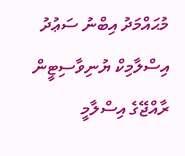މުޙައްމަދު އިބްނު ސަޢުދު އިސްލާމިކް ޔުނިވާސިޓީން ރާއްޖޭގެ އިސްލާމީ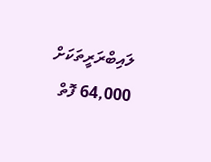ލައިބްރަރީތަކަށް 64,000 ފޮތް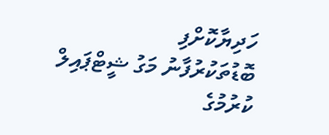ހަދިޔާކޮށްފި
ބޮޑުތަކުރުފާނު މަގު ޝީޓްޕައިލް ކުރުމުގެ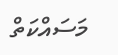މަސައްކަތް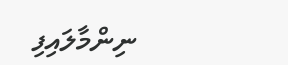ނިންމާލައިފި